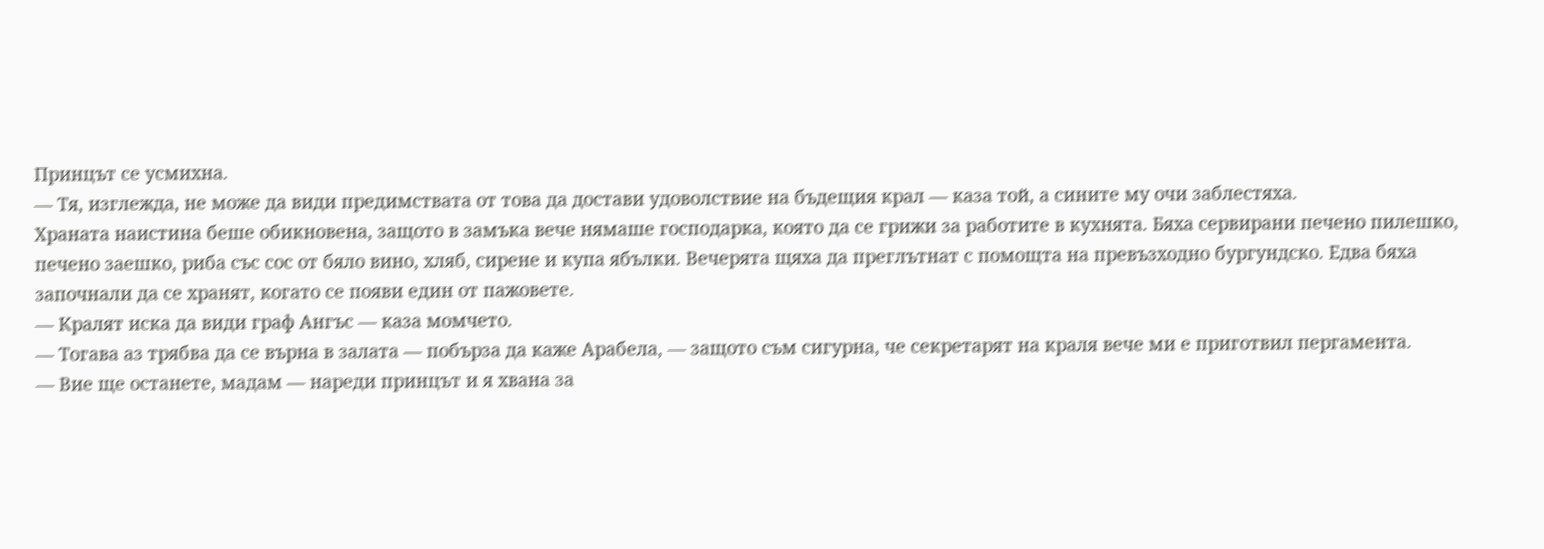Принцът се усмихна.
— Тя, изглежда, не може да види предимствата от това да достави удоволствие на бъдещия крал — каза той, а сините му очи заблестяха.
Храната наистина беше обикновена, защото в замъка вече нямаше господарка, която да се грижи за работите в кухнята. Бяха сервирани печено пилешко, печено заешко, риба със сос от бяло вино, хляб, сирене и купа ябълки. Вечерята щяха да преглътнат с помощта на превъзходно бургундско. Едва бяха започнали да се хранят, когато се появи един от пажовете.
— Кралят иска да види граф Ангъс — каза момчето.
— Тогава аз трябва да се върна в залата — побърза да каже Арабела, — защото съм сигурна, че секретарят на краля вече ми е приготвил пергамента.
— Вие ще останете, мадам — нареди принцът и я хвана за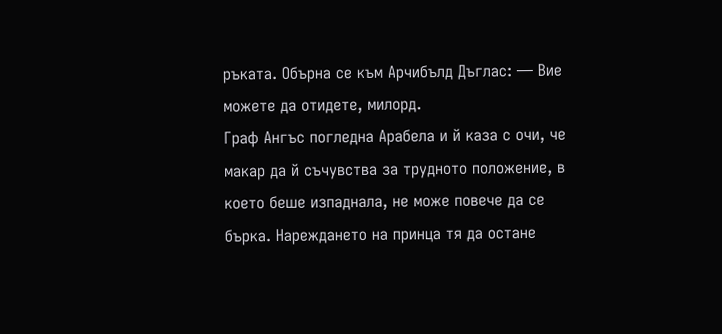ръката. Обърна се към Арчибълд Дъглас: — Вие можете да отидете, милорд.
Граф Ангъс погледна Арабела и й каза с очи, че макар да й съчувства за трудното положение, в което беше изпаднала, не може повече да се бърка. Нареждането на принца тя да остане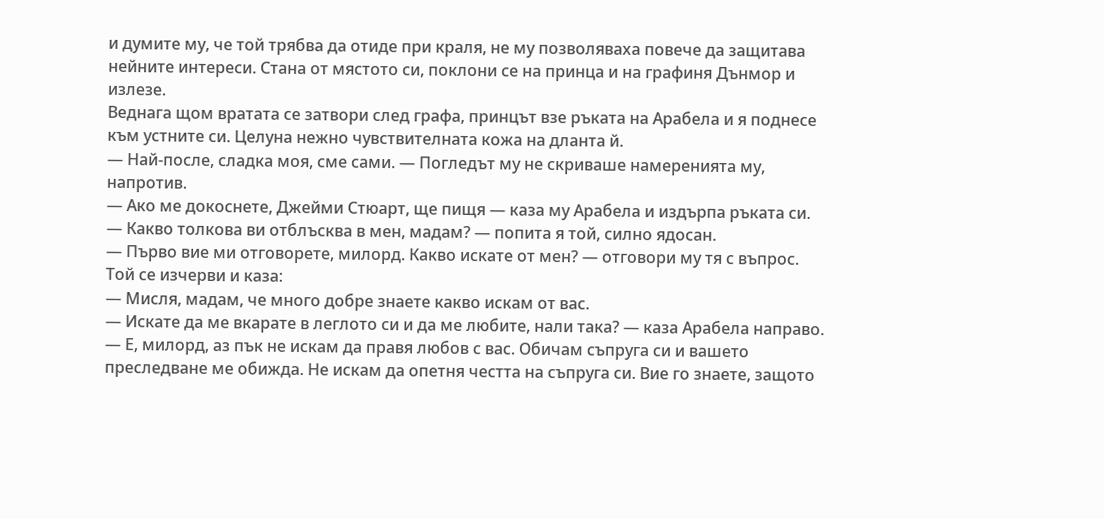и думите му, че той трябва да отиде при краля, не му позволяваха повече да защитава нейните интереси. Стана от мястото си, поклони се на принца и на графиня Дънмор и излезе.
Веднага щом вратата се затвори след графа, принцът взе ръката на Арабела и я поднесе към устните си. Целуна нежно чувствителната кожа на дланта й.
— Най-после, сладка моя, сме сами. — Погледът му не скриваше намеренията му, напротив.
— Ако ме докоснете, Джейми Стюарт, ще пищя — каза му Арабела и издърпа ръката си.
— Какво толкова ви отблъсква в мен, мадам? — попита я той, силно ядосан.
— Първо вие ми отговорете, милорд. Какво искате от мен? — отговори му тя с въпрос.
Той се изчерви и каза:
— Мисля, мадам, че много добре знаете какво искам от вас.
— Искате да ме вкарате в леглото си и да ме любите, нали така? — каза Арабела направо. — Е, милорд, аз пък не искам да правя любов с вас. Обичам съпруга си и вашето преследване ме обижда. Не искам да опетня честта на съпруга си. Вие го знаете, защото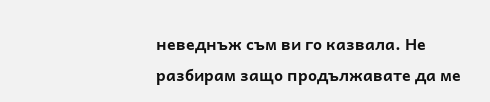неведнъж съм ви го казвала. Не разбирам защо продължавате да ме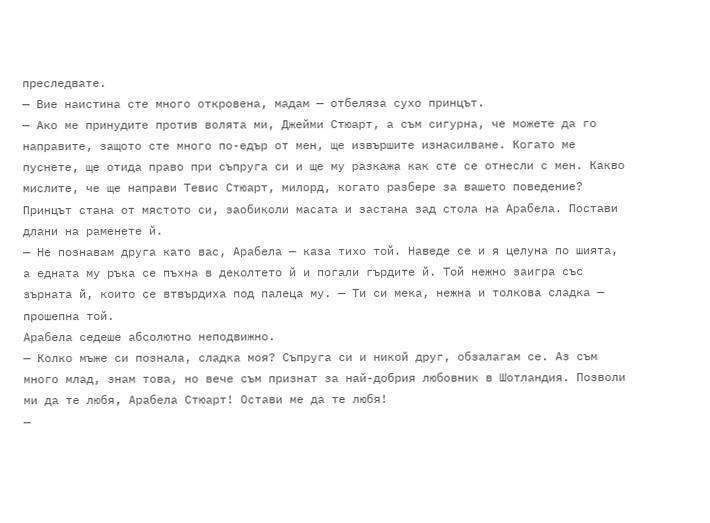преследвате.
— Вие наистина сте много откровена, мадам — отбеляза сухо принцът.
— Ако ме принудите против волята ми, Джейми Стюарт, а съм сигурна, че можете да го направите, защото сте много по-едър от мен, ще извършите изнасилване. Когато ме пуснете, ще отида право при съпруга си и ще му разкажа как сте се отнесли с мен. Какво мислите, че ще направи Тевис Стюарт, милорд, когато разбере за вашето поведение?
Принцът стана от мястото си, заобиколи масата и застана зад стола на Арабела. Постави длани на раменете й.
— Не познавам друга като вас, Арабела — каза тихо той. Наведе се и я целуна по шията, а едната му ръка се пъхна в деколтето й и погали гърдите й. Той нежно заигра със зърната й, които се втвърдиха под палеца му. — Ти си мека, нежна и толкова сладка — прошепна той.
Арабела седеше абсолютно неподвижно.
— Колко мъже си познала, сладка моя? Съпруга си и никой друг, обзалагам се. Аз съм много млад, знам това, но вече съм признат за най-добрия любовник в Шотландия. Позволи ми да те любя, Арабела Стюарт! Остави ме да те любя!
—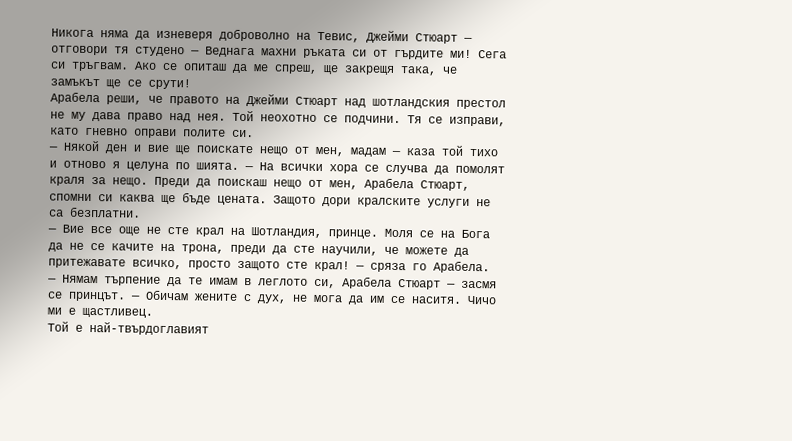Никога няма да изневеря доброволно на Тевис, Джейми Стюарт — отговори тя студено — Веднага махни ръката си от гърдите ми! Сега си тръгвам. Ако се опиташ да ме спреш, ще закрещя така, че замъкът ще се срути!
Арабела реши, че правото на Джейми Стюарт над шотландския престол не му дава право над нея. Той неохотно се подчини. Тя се изправи, като гневно оправи полите си.
— Някой ден и вие ще поискате нещо от мен, мадам — каза той тихо и отново я целуна по шията. — На всички хора се случва да помолят краля за нещо. Преди да поискаш нещо от мен, Арабела Стюарт, спомни си каква ще бъде цената. Защото дори кралските услуги не са безплатни.
— Вие все още не сте крал на Шотландия, принце. Моля се на Бога да не се качите на трона, преди да сте научили, че можете да притежавате всичко, просто защото сте крал! — сряза го Арабела.
— Нямам търпение да те имам в леглото си, Арабела Стюарт — засмя се принцът. — Обичам жените с дух, не мога да им се наситя. Чичо ми е щастливец.
Той е най-твърдоглавият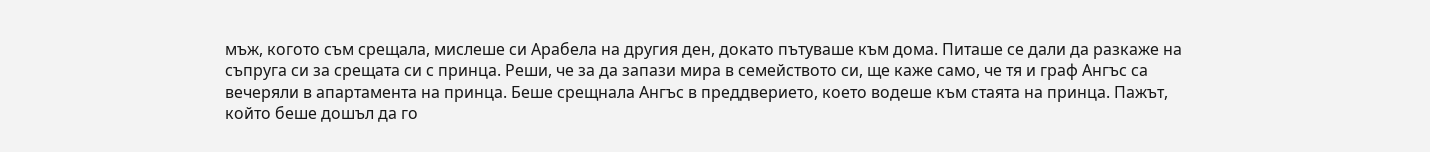мъж, когото съм срещала, мислеше си Арабела на другия ден, докато пътуваше към дома. Питаше се дали да разкаже на съпруга си за срещата си с принца. Реши, че за да запази мира в семейството си, ще каже само, че тя и граф Ангъс са вечеряли в апартамента на принца. Беше срещнала Ангъс в преддверието, което водеше към стаята на принца. Пажът, който беше дошъл да го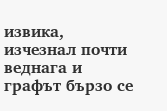извика, изчезнал почти веднага и графът бързо се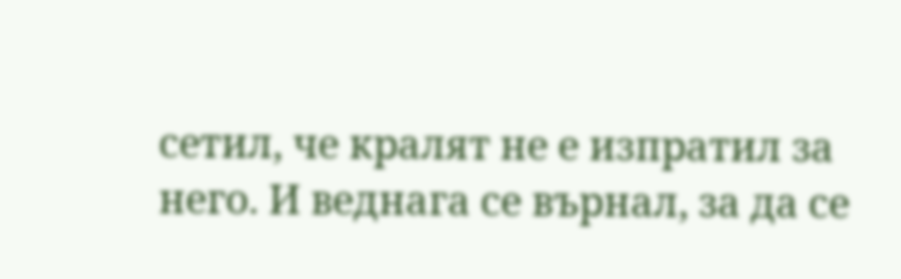сетил, че кралят не е изпратил за него. И веднага се върнал, за да се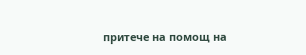притече на помощ на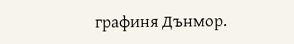графиня Дънмор.